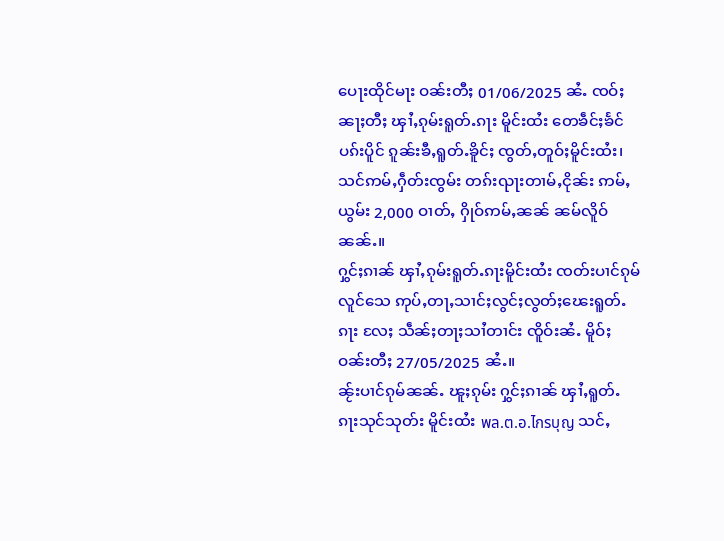ပေႃးထိုင်မႃး ဝၼ်းတီႈ 01/06/2025 ၼႆႉ ၸဝ်ႈၼႃႈတီႈ ၾၢႆႇၵုမ်းရူတ်ႉၵႃး မိူင်းထႆး တေၶဵင်ႈၶႅင်ပၵ်းပိူင် ၵူၼ်းၶီႇရူတ်ႉၶိူင်ႈ ၸွတ်ႇတူဝ်ႈမိူင်းထႆး၊ သင်ဢမ်ႇႁဵတ်းၸွမ်း တၵ်းၺႃးတၢမ်ႇငိုၼ်း ဢမ်ႇယွမ်း 2,000 ဝၢတ်ႇ ႁိုဝ်ဢမ်ႇၼၼ် ၼမ်လိူဝ်ၼၼ်ႉ။
ႁွင်ႈၵၢၼ် ၾၢႆႇၵုမ်းရူတ်ႉၵႃးမိူင်းထႆး ၸတ်းပၢင်ၵုမ်လူင်သေ ဢုပ်ႇတႃႇသၢင်ႈလွင်ႈလွတ်ႈၽေးရူတ်ႉၵႃး လႄႈ သဵၼ်ႈတႃႈသၢႆတၢင်း ၸိူဝ်းၼႆႉ မိူဝ်ႈဝၼ်းတီႈ 27/05/2025 ၼႆႉ။
ၼႂ်းပၢင်ၵုမ်ၼၼ်ႉ ၽူႈၵုမ်း ႁွင်ႈၵၢၼ် ၾၢႆႇရူတ်ႉၵႃးသုင်သုတ်း မိူင်းထႆး พล.ต.อ.ไกรบุญ သင်ႇ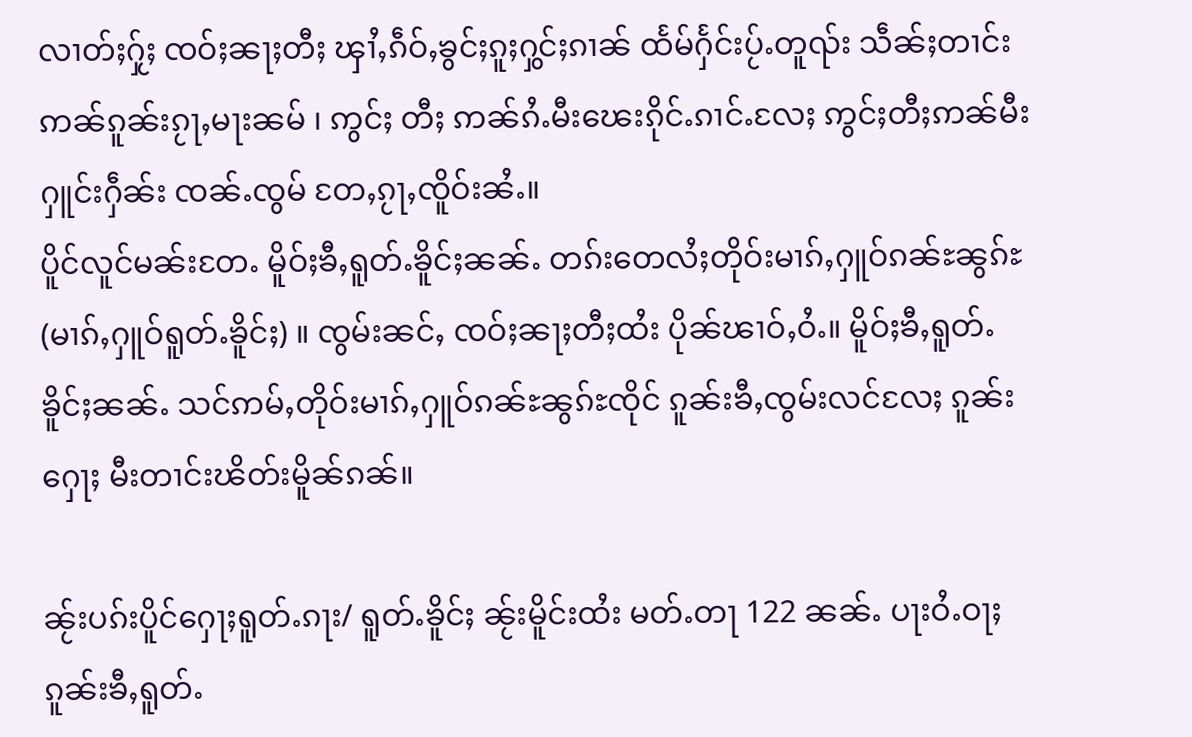လၢတ်ႈႁႂ်ႈ ၸဝ်ႈၼႃႈတီႈ ၾၢႆႇၵဵဝ်ႇၶွင်ႈၵူႈႁွင်ႈၵၢၼ် ထႅမ်ႁႅင်းပႂ်ႉတူၺ်း သဵၼ်ႈတၢင်း ဢၼ်ၵူၼ်းၵႂႃႇမႃးၼမ် ၊ ဢွင်ႈ တီႈ ဢၼ်ၵႆႉမီးၽေးၵိုင်ႉၵၢင်ႉလႄႈ ဢွင်ႈတီႈဢၼ်မီးႁူင်းႁဵၼ်း ၸၼ်ႉၸွမ် တႄႇၵႂႃႇၸိူဝ်းၼႆႉ။
ပိူင်လူင်မၼ်းတႄႉ မိူဝ်ႈၶီႇရူတ်ႉၶိူင်ႈၼၼ်ႉ တၵ်းတေလႆႈတိုဝ်းမၢၵ်ႇႁူဝ်ၵၼ်ႊၼွၵ်ႊ(မၢၵ်ႇႁူဝ်ရူတ်ႉၶိူင်ႈ) ။ ၸွမ်းၼင်ႇ ၸဝ်ႈၼႃႈတီႈထႆး ပိုၼ်ၽၢဝ်ႇဝႆႉ။ မိူဝ်ႈၶီႇရူတ်ႉၶိူင်ႈၼၼ်ႉ သင်ဢမ်ႇတိုဝ်းမၢၵ်ႇႁူဝ်ၵၼ်ႊၼွၵ်ႊၸိုင် ၵူၼ်းၶီႇၸွမ်းလင်လႄႈ ၵူၼ်းႁေႃႈ မီးတၢင်းၽိတ်းမိူၼ်ၵၼ်။

ၼႂ်းပၵ်းပိူင်ႁေႃႈရူတ်ႉၵႃး/ ရူတ်ႉၶိူင်ႈ ၼႂ်းမိူင်းထႆး မတ်ႉတႃ 122 ၼၼ်ႉ ပႃးဝႆႉဝႃႈ ၵူၼ်းၶီႇရူတ်ႉ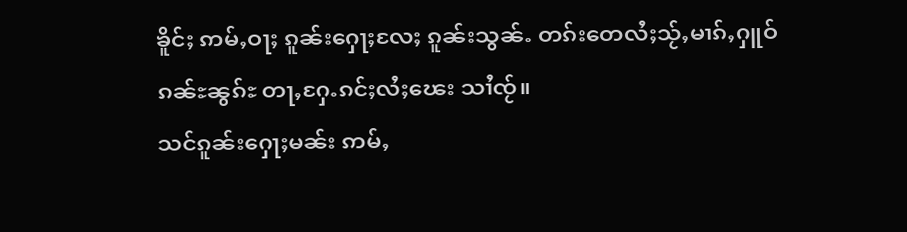ၶိူင်ႈ ဢမ်ႇဝႃႈ ၵူၼ်းႁေႃႈလႄႈ ၵူၼ်းသွၼ်ႉ တၵ်းတေလႆႈသႂ်ႇမၢၵ်ႇႁူဝ်ၵၼ်ႊၼွၵ်ႊ တႃႇႁႄႉၵင်ႈလႆႈၽေး သၢႆၸႂ်။
သင်ၵူၼ်းႁေႃႈမၼ်း ဢမ်ႇ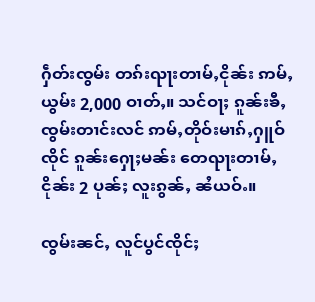ႁဵတ်းၸွမ်း တၵ်းၺႃးတၢမ်ႇငိုၼ်း ဢမ်ႇယွမ်း 2,000 ဝၢတ်ႇ။ သင်ဝႃႈ ၵူၼ်းၶီႇၸွမ်းတၢင်းလင် ဢမ်ႇတိုဝ်းမၢၵ်ႇႁူဝ်ၸိုင် ၵူၼ်းႁေႃႈမၼ်း တေၺႃးတၢမ်ႇငိုၼ်း 2 ပုၼ်ႈ လူးၵွၼ်ႇ ၼႆယဝ်ႉ။

ၸွမ်းၼင်ႇ လူင်ပွင်ၸိုင်ႈ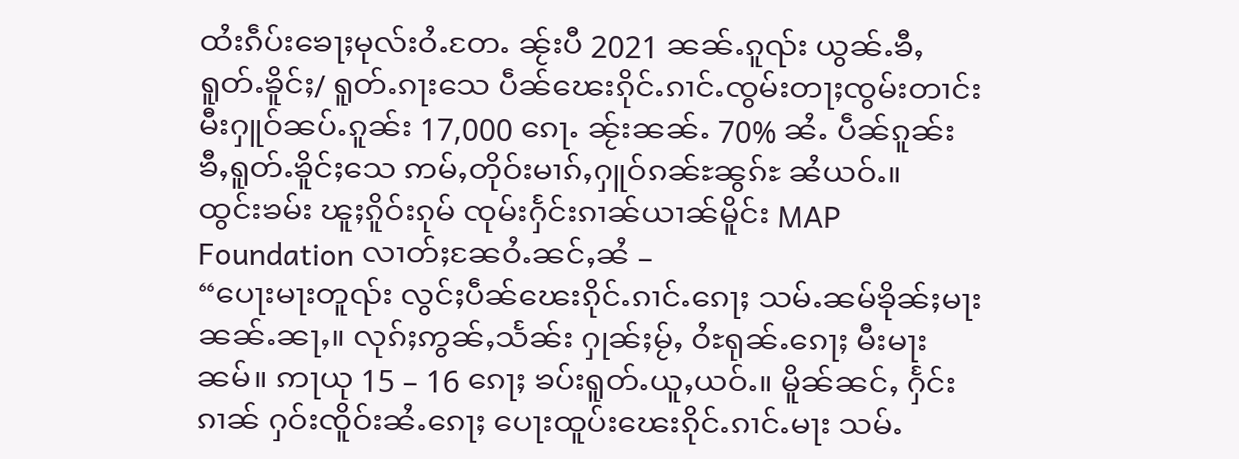ထႆးၵဵပ်းၶေႃႈမုလ်းဝႆႉတႄႉ ၼႂ်းပီ 2021 ၼၼ်ႉၵူၺ်း ယွၼ်ႉၶီႇရူတ်ႉၶိူင်ႈ/ ရူတ်ႉၵႃးသေ ပဵၼ်ၽေးၵိုင်ႉၵၢင်ႉၸွမ်းတႃႈၸွမ်းတၢင်း မီးႁူဝ်ၼပ်ႉၵူၼ်း 17,000 ၵေႃႉ ၼႂ်းၼၼ်ႉ 70% ၼႆႉ ပဵၼ်ၵူၼ်းၶီႇရူတ်ႉၶိူင်ႈသေ ဢမ်ႇတိုဝ်းမၢၵ်ႇႁူဝ်ၵၼ်ႊၼွၵ်ႊ ၼႆယဝ်ႉ။
ထွင်းၶမ်း ၽူႈၵိူဝ်းၵုမ် ၸုမ်းႁႅင်းၵၢၼ်ယၢၼ်မိူင်း MAP Foundation လၢတ်ႈၼႄဝႆႉၼင်ႇၼႆ –
“ပေႃးမႃးတူၺ်း လွင်ႈပဵၼ်ၽေးၵိုင်ႉၵၢင်ႉၵေႃႈ သမ်ႉၼမ်ၶိုၼ်ႈမႃးၼၼ်ႉၼႃႇ။ လုၵ်ႈဢွၼ်ႇသႅၼ်း ႁုၼ်ႈမႂ်ႇ ဝႆႊရုၼ်ႉၵေႃႈ မီးမႃးၼမ်။ ဢႃယု 15 – 16 ၵေႃႈ ၶပ်းရူတ်ႉယူႇယဝ်ႉ။ မိူၼ်ၼင်ႇ ႁႅင်းၵၢၼ် ႁဝ်းၸိူဝ်းၼႆႉၵေႃႈ ပေႃးထူပ်းၽေးၵိုင်ႉၵၢင်ႉမႃး သမ်ႉ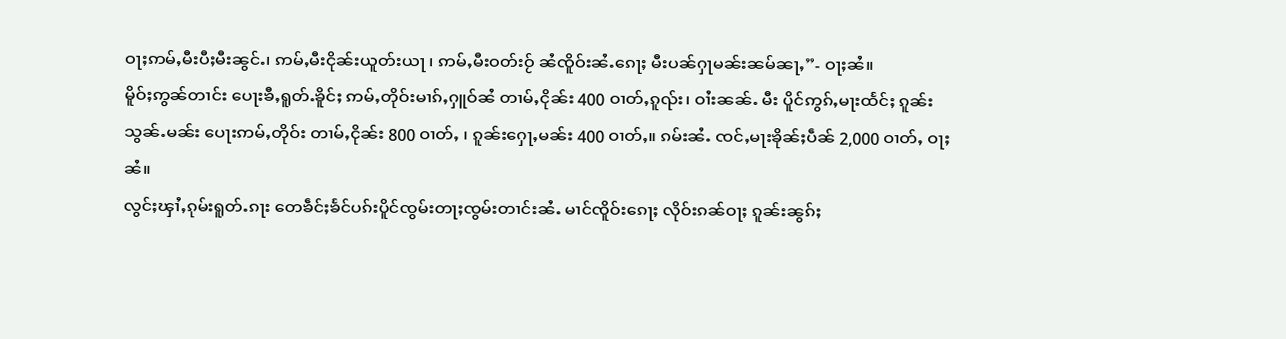ဝႃႈဢမ်ႇမီးပီႈမီးၼွင်ႉ၊ ဢမ်ႇမီးငိုၼ်းယူတ်းယႃ ၊ ဢမ်ႇမီးဝတ်းဝႂ် ၼႆၸိူဝ်းၼႆႉၵေႃႈ မီးပၼ်ႁႃမၼ်းၼမ်ၼႃႇ”- ဝႃႈၼႆ။
မိူဝ်ႈဢွၼ်တၢင်း ပေႃးၶီႇရူတ်ႉၶိူင်ႈ ဢမ်ႇတိုဝ်းမၢၵ်ႇႁူဝ်ၼႆ တၢမ်ႇငိုၼ်း 400 ဝၢတ်ႇၵူၺ်း၊ ဝၢႆးၼၼ်ႉ မီး ပိူင်ဢွၵ်ႇမႃးထႅင်ႈ ၵူၼ်းသွၼ်ႉမၼ်း ပေႃးဢမ်ႇတိုဝ်း တၢမ်ႇငိုၼ်း 800 ဝၢတ်ႇ ၊ ၵူၼ်းႁေႃႇမၼ်း 400 ဝၢတ်ႇ။ ၵမ်းၼႆႉ ၸင်ႇမႃးၶိုၼ်ႈပဵၼ် 2,000 ဝၢတ်ႇ ဝႃႈၼႆ။
လွင်ႈၾၢႆႇၵုမ်းရူတ်ႉၵႃး တေၶဵင်ႈၶႅင်ပၵ်းပိူင်ၸွမ်းတႃႈၸွမ်းတၢင်းၼႆႉ မၢင်ၸိူဝ်းၵေႃႈ လိုဝ်းၵၼ်ဝႃႈ ၵူၼ်းၼွၵ်ႈ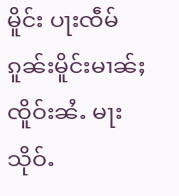မိူင်း ပႃးၸဵမ်ၵူၼ်းမိူင်းမၢၼ်ႈၸိူဝ်းၼႆႉ မႃးသိုဝ်ႉ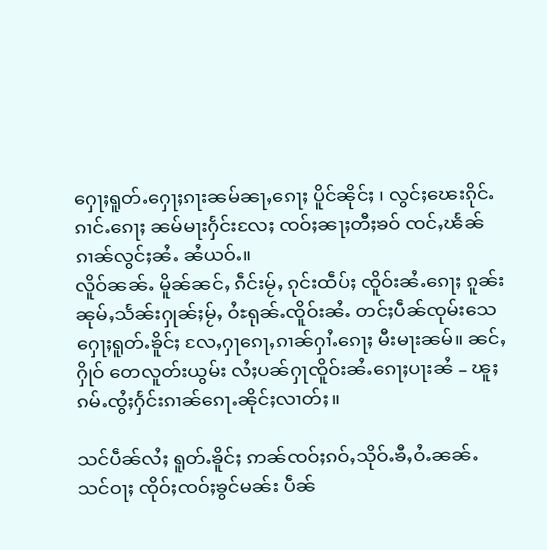ႁေႃႈရူတ်ႉႁေႃႈၵႃးၼမ်ၼႃႇၵေႃႈ ပိူင်ၼိုင်ႈ ၊ လွင်ႈၽေးၵိုင်ႉၵၢင်ႉၵေႃႈ ၼမ်မႃးႁႅင်းလႄႈ ၸဝ်ႈၼႃႈတီႈၶဝ် ၸင်ႇၽႅၼ်ၵၢၼ်လွင်ႈၼႆႉ ၼႆယဝ်ႉ။
လိူဝ်ၼၼ်ႉ မိူၼ်ၼင်ႇ ၵဵင်းမႂ်ႇ ၵုင်းထဵပ်ႈ ၸိူဝ်းၼႆႉၵေႃႈ ၵူၼ်းၼုမ်ႇသႅၼ်းႁုၼ်ႈမႂ်ႇ ဝႆႊရုၼ်ႉၸိူဝ်းၼႆႉ တင်ႈပဵၼ်ၸုမ်းသေ ႁေႃႈရူတ်ႉၶိူင်ႈ လႄႇႁႃၵေႃႇၵၢၼ်ႁၢႆႉၵေႃႈ မီးမႃးၼမ်။ ၼင်ႇႁိုဝ် တေလူတ်းယွမ်း လႆႈပၼ်ႁႃၸိူဝ်းၼႆႉၵေႃႈပႃးၼႆ – ၽူႈၵမ်ႉၸွႆႈႁႅင်းၵၢၼ်ၵေႃႉၼိုင်ႈလၢတ်ႈ။

သင်ပဵၼ်လႆႈ ရူတ်ႉၶိူင်ႈ ဢၼ်ၸဝ်ႈၵဝ်ႇသိုဝ်ႉၶီႇဝႆႉၼၼ်ႉ သင်ဝႃႈ ၸိုဝ်ႈၸဝ်ႈၶွင်မၼ်း ပဵၼ်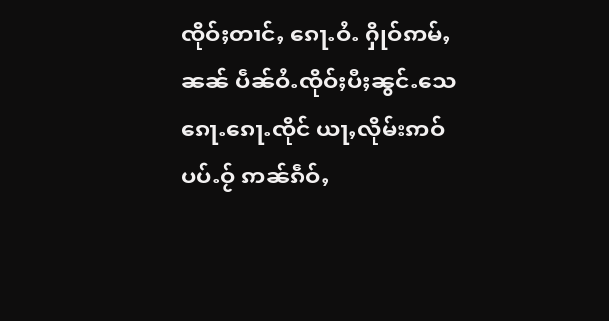ၸိုဝ်ႈတၢင်ႇ ၵေႃႉဝႆႉ ႁိုဝ်ဢမ်ႇၼၼ် ပဵၼ်ဝႆႉၸိုဝ်ႈပီႈၼွင်ႉသေၵေႃႉၵေႃႉၸိုင် ယႃႇလိုမ်းဢဝ်ပပ်ႉဝႂ် ဢၼ်ၵဵဝ်ႇ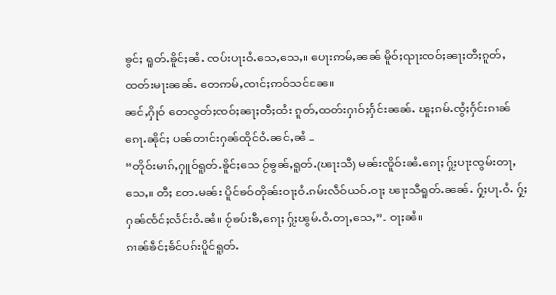ၶွင်ႈ ရူတ်ႉၶိူင်ႈၼႆႉ ၸပ်းပႃးဝႆႉသေႇသေႇ။ ပေႃးဢမ်ႇၼၼ် မိူဝ်ႈၺႃးၸဝ်ႈၼႃႈတီႈၵူတ်ႇထတ်းမႃးၼၼ်ႉ တေဢမ်ႇၸၢင်ႈဢဝ်သင်ၼႄ။
ၼင်ႇႁိုဝ် တေလွတ်ႈၸဝ်ႈၼႃႈတီႈထႆး ၵူတ်ႇထတ်းႁၢဝ်ႈႁႅင်းၼၼ်ႉ ၽူႈၵမ်ႉၸွႆႈႁႅင်းၵၢၼ်ၵေႃႉၼိုင်ႈ ပၼ်တၢင်းႁၼ်ထိုင်ဝႆႉၼင်ႇၼႆ –
“တိုဝ်းမၢၵ်ႇႁူဝ်ရူတ်ႉၶိူင်ႈသေ ဝႂ်ၶွၼ်ႇရူတ်ႉ(ၽႃးသီ) မၼ်းၸိူဝ်းၼႆႉၵေႃႈ ႁႂ်ႈပႃးၸွမ်းတႃႇသေႇ။ တီႈ တႄႉမၼ်း ပိူင်ၶဝ်တိုၼ်းဝႃႈဝႆႉၵမ်းလဵဝ်ယဝ်ႉဝႃႈ ၽႃးသီရူတ်ႉၼၼ်ႉ ႁႂ်ႈပႃႉဝႆႉ ႁႂ်ႈႁၼ်ၸႅင်ႈလႅင်းဝႆႉၼႆ။ ဝႂ်ၶပ်းၶီႇၵေႃႈ ႁႂ်ႈၽွမ်ႉဝႆႉတႃႇသေႇ”- ဝႃႈၼႆ။
ၵၢၼ်ၶဵင်ႈၶႅင်ပၵ်းပိူင်ရူတ်ႉ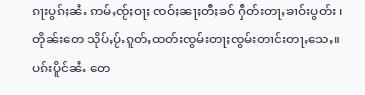ၵႃးပွၵ်ႈၼႆႉ ဢမ်ႇၸႂ်ႈဝႃႈ ၸဝ်ႈၼႃႈတီႈၶဝ် ႁဵတ်းတႃႇၶၢဝ်းပွတ်း ၊ တိုၼ်းတေ သိုပ်ႇပႂ်ႉၵူတ်ႇထတ်းၸွမ်းတႃႈၸွမ်းတၢင်းတႃႇသေႇ။ ပၵ်းပိူင်ၼႆႉ တေ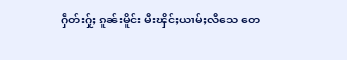ႁဵတ်းႁႂ်ႈ ၵူၼ်းမိူင်း မီးၾိင်ႈယၢမ်ႈလီသေ တေ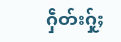ႁဵတ်းႁႂ်ႈ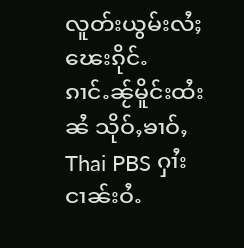လူတ်းယွမ်းလႆႈ ၽေးၵိုင်ႉၵၢင်ႉၼႂ်မိူင်းထႆးၼႆ သိုဝ်ႇၶၢဝ်ႇ Thai PBS ႁၢႆးငၢၼ်းဝႆႉ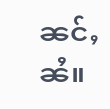ၼင်ႇၼႆ။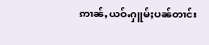ဢၢၼ်ႇယဝ်ႉႁူမ်ႈပၼ်တၢင်း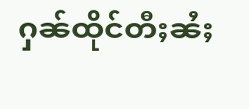ႁၼ်ထိုင်တီႈၼႆႈ